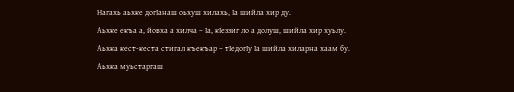Нагахь аьхке догIанаш оьхуш хилахь, Iа шийла хир ду.
Аьхке екъа а, йовха а хилча – Iа, кIеззиг ло а долуш, шийла хир хуьлу.
Аьхка кест-кеста стигал къекъар – тIедогIу Iа шийла хиларна хаам бу.
Аьхка муьстаргаш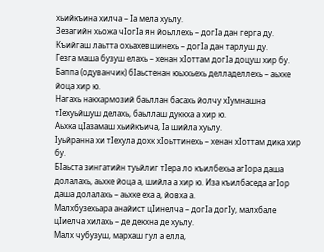хьийкъина хилча – Iа мела хуьлу.
Зезагийн хьожа чIогIа ян йоьллехь – догIа дан герга ду.
Къийгаш лаьтта охьахевшинехь – догIа дан тарлуш ду.
Гезга маша бузуш елахь – хенан хIоттам догIа доцуш хир бу.
Баппа (одуванчик) бIаьстенан юьххьехь делладеллехь – аьхке йоца хир ю.
Нагахь накхармозий баьллан басахь йолчу хIумнашна тIехуьйшуш делахь, баьллаш дуккха а хир ю.
Аьхка цIазамаш хьийкъича, Iа шийла хуьлу.
Iуьйранна хи тIехула дохк хIоьттинехь – хенан хIоттам дика хир бу.
БIаьста зингатийн туьйлиг тIера ло къилбехьа агIора даша долалахь, аьхке йоца а, шийла а хир ю. Иза къилбаседа агIор даша долалахь – аьхке еха а, йовха а.
Малхбузехьара анайист цIинелча – догIа догIу, малхбале цIиелча хилахь – де декхна де хуьлу.
Малх чубузуш, мархаш гул а елла,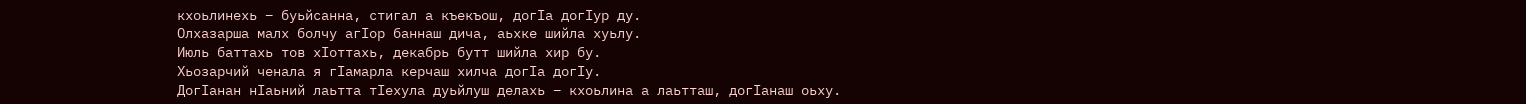кхоьлинехь – буьйсанна, стигал а къекъош, догIа догIур ду.
Олхазарша малх болчу агIор баннаш дича, аьхке шийла хуьлу.
Июль баттахь тов хIоттахь, декабрь бутт шийла хир бу.
Хьозарчий ченала я гIамарла керчаш хилча догIа догIу.
ДогIанан нIаьний лаьтта тIехула дуьйлуш делахь – кхоьлина а лаьтташ, догIанаш оьху.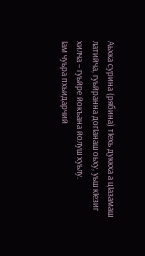Аьхка сурина (рябина) тIехь дуккха а цIазамаш латийча, гуьйранна догIанаш оьху, уьш кIезиг хилча – гуьйре йокъана йолуш хуьлу.
Iам чуьра пхьидарчий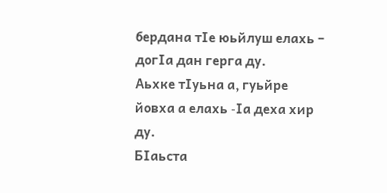бердана тIе юьйлуш елахь – догIа дан герга ду.
Аьхке тIуьна а, гуьйре йовха а елахь -Iа деха хир ду.
БIаьста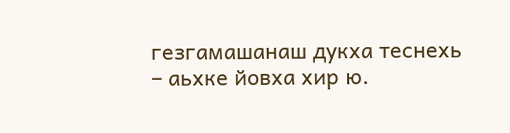гезгамашанаш дукха теснехь – аьхке йовха хир ю.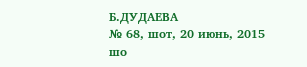Б.ДУДАЕВА
№ 68, шот, 20 июнь, 2015 шо